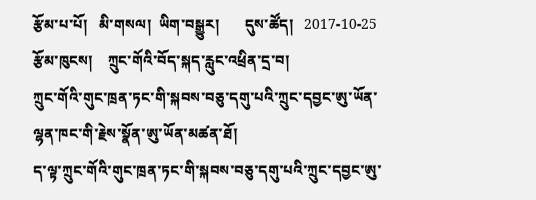རྩོམ་པ་པོ།   མི་གསལ།  ཡིག་བསྒྱུར།       དུས་ཚོད།   2017-10-25   རྩོམ་ཁུངས།    ཀྲུང་གོའི་བོད་སྐད་རླུང་འཕྲིན་དྲ་བ།
ཀྲུང་གོའི་གུང་ཁྲན་ཏང་གི་སྐབས་བཅུ་དགུ་པའི་ཀྲུང་དབྱང་ཨུ་ཡོན་ལྷན་ཁང་གི་རྗེས་སྣོན་ཨུ་ཡོན་མཚན་ཐོ།
ད་ལྟ་ཀྲུང་གོའི་གུང་ཁྲན་ཏང་གི་སྐབས་བཅུ་དགུ་པའི་ཀྲུང་དབྱང་ཨུ་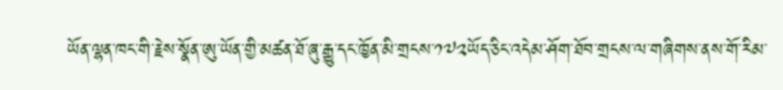ཡོན་ལྷན་ཁང་གི་རྗེས་སྣོན་ཨུ་ཡོན་གྱི་མཚན་ཐོ་ཞུ་རྒྱུ་དང་ཁྱོན་མི་གྲངས་༡༧༢ཡོད་ཅིང་འདེམ་ཤོག་ཐོབ་གྲངས་ལ་གཞིགས་ནས་གོ་རིམ་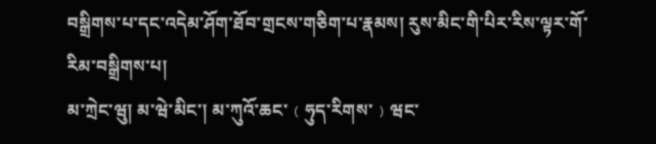བསྒྲིགས་པ་དང་འདེམ་ཤོག་ཐོབ་གྲངས་གཅིག་པ་རྣམས། རུས་མིང་གི་པིར་རིས་ལྟར་གོ་རིམ་བསྒྲིགས་པ།
མ་ཀྲེང་ཝུ། མ་ཝེ་མིང་། མ་ཀུའོ་ཆང་﹙ཧུད་རིགས་﹚ཝང་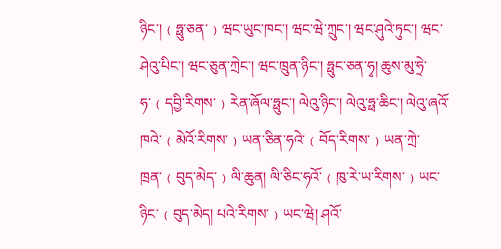ཉིང་།﹙ཧྥུ་ཅན་﹚ཝང་ཡུང་ཁང་། ཝང་ཝེ་ཀྲུང་། ཝང་ཤུའེ་ཏུང་། ཝང་ཤེའུ་པིང་། ཝང་ཅུན་ཀྲེང་། ཝང་ཁྲུན་ཉིང་། ཧྥུང་ཅན་ཧྭ། ཆུས་མུ་ཧྲེ་ཧ་﹙དབྱི་རིགས་﹚རེན་ཞོལ་ཧྥུང་། ལེའུ་ཉིང་། ལེའུ་ཧྥ་ཆིང་། ལེའུ་ཞའོ་ཁའེ་﹙མེའོ་རིགས་﹚ཡན་ཅིན་ཧའེ་﹙བོད་རིགས་﹚ཡན་ཀྲེ་ཁྲན་﹙བུད་མེད་﹚ལི་ཆུན། ལི་ཅིང་ཧའོ་﹙ཁུ་རེ་ཡ་རིགས་﹚ཡང་ཉིང་﹙བུད་མེད། པའེ་རིགས་﹚ཡང་ཝེ། ཤའོ་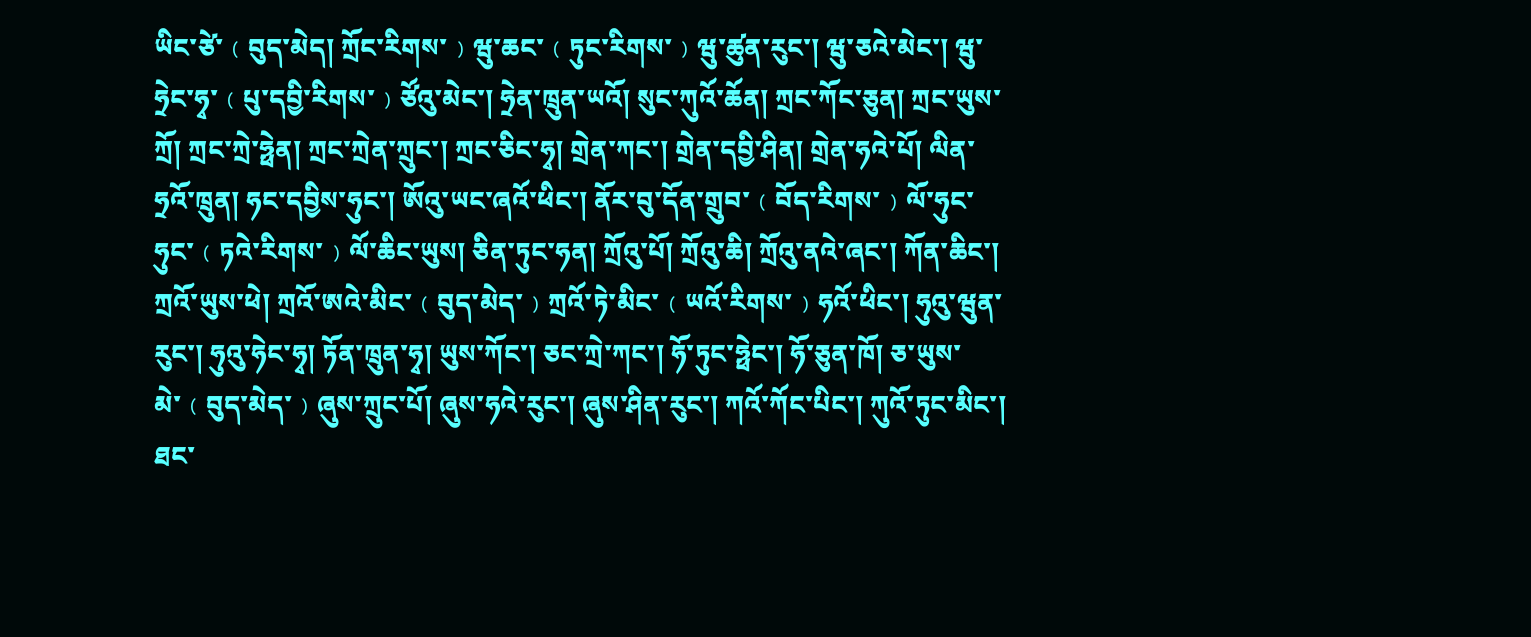ཡིང་ཙེ་﹙བུད་མེད། ཀྲོང་རིགས་﹚ཝུ་ཆང་﹙ཏུང་རིགས་﹚ཝུ་ཚུན་རུང་། ཝུ་ཅའེ་མེང་། ཝུ་ཧྲེང་ཧྭ་﹙པུ་དབྱི་རིགས་﹚ཙོའུ་མེང་། ཧྲེན་ཁྲུན་ཡའོ། སུང་ཀུའོ་ཆོན། ཀྲང་ཀོང་ཅུན། ཀྲང་ཡུས་ཀྲོ། ཀྲང་ཀྲེ་ཧྥེན། ཀྲང་ཀྲེན་ཀྲུང་། ཀྲང་ཅིང་ཧྭ། གྲེན་ཀང་། གྲེན་དབྱི་ཤིན། གྲེན་ཧའེ་པོ། ལིན་ཧྲའོ་ཁྲུན། ཧང་དབྱིས་ཧུང་། ཨོའུ་ཡང་ཞའོ་ཕིང་། ནོར་བུ་དོན་གྲུབ་﹙བོད་རིགས་﹚ལོ་ཧུང་ཧུང་﹙ཏའེ་རིགས་﹚ལོ་ཆིང་ཡུས། ཅིན་ཏུང་ཧན། ཀྲོའུ་པོ། ཀྲོའུ་ཆི། ཀྲོའུ་ནའེ་ཞང་། ཀོན་ཆིང་། ཀྲའོ་ཡུས་ཕེ། ཀྲའོ་ཨའེ་མིང་﹙བུད་མེད་﹚ཀྲའོ་ཏེ་མིང་﹙ཡའོ་རིགས་﹚ཧའོ་ཕིང་། ཧུའུ་ཝུན་རུང་། ཧུའུ་ཧེང་ཧྭ། ཏོན་ཁྲུན་ཧྭ། ཡུས་ཀོང་། ཅང་ཀྲེ་ཀང་། ཧོ་ཏུང་ཧྥེང་། ཧོ་ཅུན་ཁོ། ཅ་ཡུས་མེ་﹙བུད་མེད་﹚ཞུས་ཀྲུང་པོ། ཞུས་ཧའེ་རུང་། ཞུས་ཤིན་རུང་། ཀའོ་ཀོང་པིང་། ཀུའོ་ཏུང་མིང་། ཐང་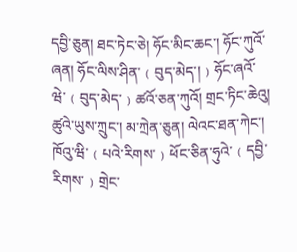དབྱི་ཅུན། ཐང་ཏེང་ཅེ། ཧོང་མིང་ཆང་། ཧོང་ཀུའོ་ཞན། ཧོང་ལིས་ཤིན་﹙བུད་མེད་།﹚ཧོང་ཞའོ་ཝེ་﹙བུད་མེད་﹚ཚའོ་ཅན་ཀུའོ། གྲང་ཏིང་ཆེའུ། ཚུའེ་ཡུས་ཀྲུང་། མ་ཀྲེན་ཅུན། ལེའང་ཐན་ཀེང་། ཁོའུ་ཝི་﹙པའེ་རིགས་﹚ཕོང་ཅིན་ཧུའེ་﹙དབྱི་རིགས་﹚གྲེང་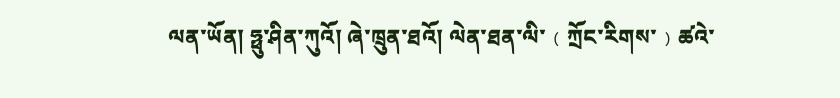ལན་ཡོན། ཧྥུ་ཤིན་ཀུའོ། ཞེ་ཁྲུན་ཐའོ། ལེན་ཐན་ལི་﹙ཀྲོང་རིགས་﹚ཚའེ་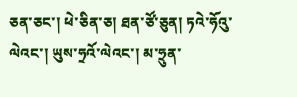ཅན་ཅང་། ཕེ་ཅིན་ཅ། ཐན་ཙོ་ཅུན། ཏའེ་ཧོའུ་ལེའང་། ཡུས་ཧྲའོ་ལེའང་། མ་ཧྲུན་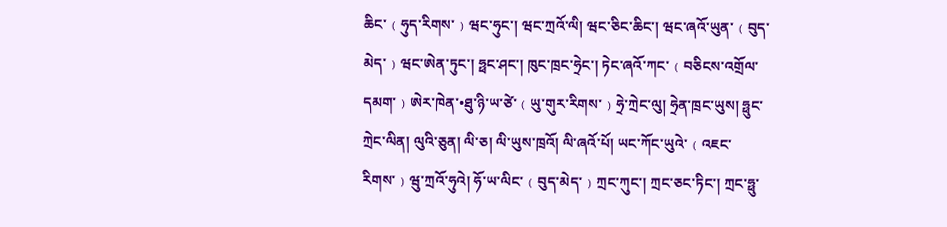ཆིང་﹙ཧུད་རིགས་﹚ཝང་ཧུང་། ཝང་ཀྲའོ་ལི། ཝང་ཅིང་ཆིང་། ཝང་ཞའོ་ཡུན་﹙བུད་མེད་﹚ཝང་ཨེན་ཏུང་། ཧྥང་ཤང་། ཁུང་ཁྲང་ཧྲེང་། ཏེང་ཞའོ་ཀང་﹙བཅིངས་འགྲོལ་དམག་﹚ཨེར་ཁེན་•ཐུ་ཉི་ཡ་ཙེ་﹙ཡུ་གུར་རིགས་﹚ཧྲེ་ཀྲེང་ལུ། ཧྲེན་ཁྲང་ཡུས། ཧྥུང་ཀྲེང་ལིན། ལུའི་ཅུན། ལི་ཅ། ལི་ཡུས་ཁྲའོ། ལི་ཞའོ་པོ། ཡང་ཀོང་ཡུའེ་﹙འཇང་རིགས་﹚ཝུ་ཀྲའོ་ཧུའེ། ཧོ་ཡ་ལིང་﹙བུད་མེད་﹚ཀྲང་ཀུང་། ཀྲང་ཅང་ཏིང་། ཀྲང་ཧྥུ་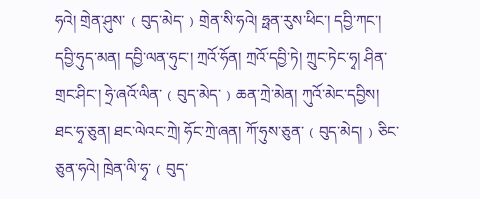ཧའེ། གྲེན་ཤུས་﹙བུད་མེད་﹚གྲེན་སི་ཧའེ། ཧྥན་རུས་ཕིང་། དབྱི་ཀང་། དབྱི་ཧུད་མན། དབྱི་ལན་ཧུང་། ཀྲའོ་ཧོན། ཀྲའོ་དབྱི་ཏེ། ཀྲུང་ཏེང་ཧྭ། ཤིན་གྲང་ཤིང་། ཧྲེ་ཞའོ་ལིན་﹙བུད་མེད་﹚ཆན་ཀྲེ་མེན། ཀུའོ་མེང་དབྱིས། ཐང་ཧྭ་ཅུན། ཐང་ལེའང་ཀྲེ། ཧོང་ཀྲེ་ཞན། ཀོ་ཧུས་ཅུན་﹙བུད་མེད།﹚ཅིང་ཅུན་ཧའེ། ཁྲེན་ལི་ཧྭ་﹙བུད་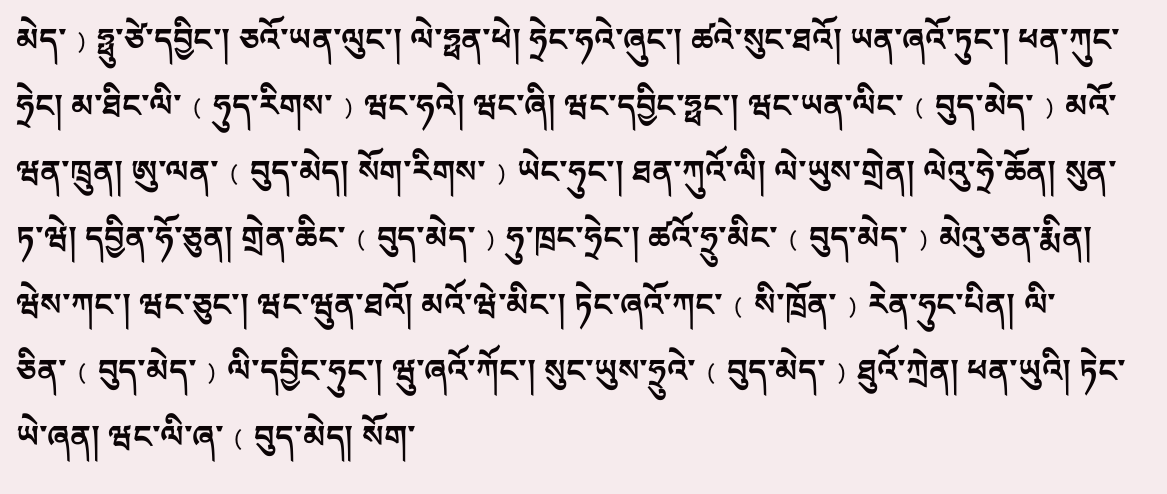མེད་﹚ཧྥུ་ཙེ་དབྱིང་། ཅའོ་ཡན་ལུང་། ལེ་ཧྥན་ཕེ། ཧྲེང་ཧའེ་ཞུང་། ཚའེ་སུང་ཐའོ། ཡན་ཞའོ་ཏུང་། ཕན་ཀུང་ཧྲེང། མ་ཐིང་ལི་﹙ཧུད་རིགས་﹚ཝང་ཧའེ། ཝང་ཞི། ཝང་དབྱིང་ཧྥང་། ཝང་ཡན་ལིང་﹙བུད་མེད་﹚མའོ་ཝན་ཁྲུན། ཨུ་ལན་﹙བུད་མེད། སོག་རིགས་﹚ཡེང་ཧུང་། ཐན་ཀུའོ་ལི། ལེ་ཡུས་གྲེན། ལེའུ་ཧྲེ་ཆོན། སུན་ཏ་ཝེ། དབྱིན་ཧོ་ཅུན། གྲེན་ཆིང་﹙བུད་མེད་﹚ཧུ་ཁྲང་ཧྲེང་། ཚའོ་ཧྲུ་མིང་﹙བུད་མེད་﹚མེའུ་ཅན་རྨིན། ཝེས་ཀང་། ཝང་ཅུང་། ཝང་ཝུན་ཐའོ། མའོ་ཝེ་མིང་། ཏེང་ཞའོ་ཀང་﹙སི་ཁྲོན་﹚རེན་ཧུང་པིན། ལི་ཅིན་﹙བུད་མེད་﹚ལི་དབྱིང་ཧུང་། ཝུ་ཞའོ་ཀོང་། སུང་ཡུས་ཧྲུའེ་﹙བུད་མེད་﹚ཐུའོ་ཀྲེན། ཕན་ཡུའི། ཏེང་ཡེ་ཞན། ཝང་ལི་ཞ་﹙བུད་མེད། སོག་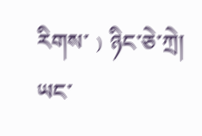རིགས་﹚ཉིང་ཅེ་ཀྲེ། ཡང་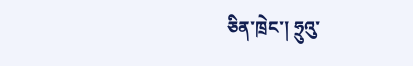ཅིན་ཁྲེང་། ཧྲུའུ་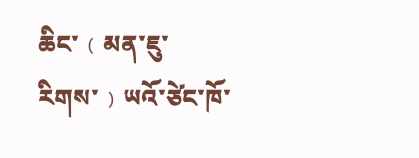ཆིང་﹙མན་ཇུ་རིགས་﹚ཡའོ་ཙེང་ཁོ་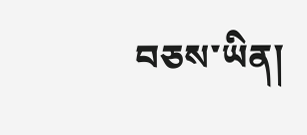བཅས་ཡིན།